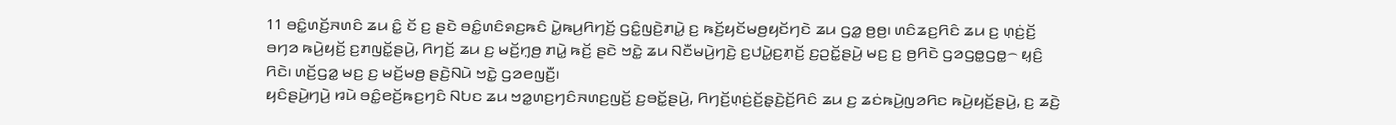11 ꤋꤢꤨ꤭ꤛꤢꤩ꤬ꤏꤛꤢꤨ ꤘꤣ ꤢꤨ꤭ ꤢꤩ ꤢ꤬ ꤔꤢꤧ ꤋꤢꤨ꤭ꤛꤢꤨꤎꤢ꤬ꤒꤢꤨ ꤣꤧ꤭ꤒꤣ꤬ꤖꤚꤢꤩ꤬ ꤞꤢꤨ꤭ꤜꤢꤧ꤬ꤊꤣꤧ꤭ ꤢ꤬ ꤒꤢꤩ꤬ꤟꤢꤩꤗꤥ꤬ꤟꤢꤩꤚꤢꤧ ꤘꤣ ꤞꤤ꤭ ꤥ꤬ꤥ꤬꤯ ꤛꤢꤨꤘꤢ꤬ꤖꤢꤨ ꤘꤣ ꤢ꤬ ꤛ꤫ꤢꤦ꤬ꤢꤩ꤬ ꤋꤚꤤ ꤒꤣꤧ꤬ꤟꤢꤩ꤬ ꤢ꤬ꤊꤜꤢꤩ꤭ꤔꤣꤧ꤬, ꤖꤚꤢꤩ꤬ ꤘꤣ ꤢ꤬ ꤗꤢꤩ꤬ꤚ꤫ꤥ꤬ ꤊꤣꤧ꤭ ꤒꤢꤩ꤬ ꤔꤢꤧ ꤠꤢꤧ꤭ ꤘꤣ ꤡꤢꤪꤗꤣꤧ꤬ꤚꤢꤧ꤬ ꤢ꤬ꤓꤣꤧ꤭ꤢ꤬ꤊ꤫ꤢꤩ꤬ ꤢ꤬ꤑꤢꤩ꤭ꤔꤣꤧ꤬ ꤗꤢ꤬ ꤢ꤬ ꤥ꤬ꤖꤢꤧ ꤞꤤꤞꤥ꤭ꤞꤥ꤭꤮ ꤟ꤫ꤢꤨ꤬ ꤖꤢꤧ꤯ ꤛꤢꤩ꤬ꤞꤤ꤭ ꤗꤢ꤬ ꤢ꤬ ꤗꤢꤩ꤬ꤗꤥ꤬ ꤔꤢꤧ꤬ꤡꤣꤧ ꤠꤢꤧ꤭ ꤞꤤꤕꤜꤢꤪ꤬꤯
ꤟꤢꤨꤔꤣꤧ꤬ꤚꤣꤧ꤬ ꤙꤣꤧ ꤋꤢꤨ꤭ꤕꤢꤩ꤬ꤒꤢ꤬ꤚꤢꤨ ꤡꤝꤢ ꤘꤣ ꤠꤤ꤭ꤛꤢ꤬ꤚꤢꤨꤏꤛꤢ꤬ꤜꤢꤩ꤬ ꤢ꤬ꤋꤢꤩ꤭ꤔꤣꤧ꤬, ꤖꤚꤢꤩ꤬ꤛ꤫ꤢꤦ꤬ꤢꤩ꤬ꤔ꤫ꤢꤧ꤬ꤢꤩ꤬ꤖꤢꤨ ꤘꤣ ꤢ꤬ ꤘꤢꤦꤒꤣꤧ꤬ꤜꤤꤖꤢ ꤒꤣꤧ꤬ꤟꤢꤩ꤬ꤔꤣꤧ꤬, ꤢ꤬ ꤘꤢꤧ꤬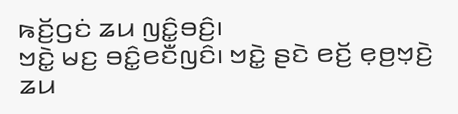ꤒꤢꤩ꤬ꤞꤢꤦ ꤘꤣ ꤜꤢꤨ꤭ꤋꤢꤨ꤬꤯
ꤠꤢꤧ꤭ ꤗꤢ꤬ ꤋꤢꤨ꤭ꤕꤢꤪꤜꤢꤨ꤯ ꤠꤢꤧ꤭ ꤔꤢꤧ ꤕꤢꤩ꤬ ꤕ꤫ꤥ꤬ꤠ꤫ꤢꤧ꤬ ꤘꤣ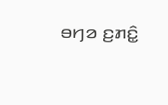ꤋꤚꤤ ꤢ꤬ꤊꤢꤨ꤭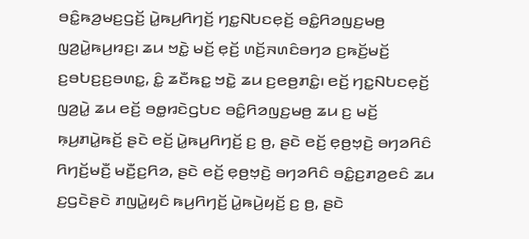ꤋꤢꤨ꤭ꤒꤤ꤬ꤗꤢ꤬ꤞꤢꤩ꤬ ꤣꤧ꤭ꤒꤣ꤬ꤖꤚꤢꤩ꤬ ꤚꤢ꤭ꤡꤝꤢꤕ꤫ꤢꤩ꤬ ꤋꤢꤨ꤭ꤖꤤꤜꤢ꤬ꤗꤥ꤬ ꤜꤤ꤬ꤣꤧ꤭ꤒꤣ꤬ꤙꤢ꤬꤯ ꤘꤣ ꤠꤢꤧ꤭ ꤗꤢꤩ꤬ ꤕ꤫ꤢꤩ꤬ ꤛꤢꤩ꤬ꤏꤛꤢꤨꤋꤚꤤ ꤢ꤬ꤒꤢꤩ꤬ꤗꤢꤩ꤬ ꤢ꤬ꤋꤝꤢ꤬ꤢ꤬ꤋꤛꤢ꤭, ꤢꤨ꤭ ꤘꤢꤪꤒꤢ꤭ ꤠꤢꤧ꤭ ꤘꤣ ꤢ꤬ꤕꤥ꤬ꤊꤢꤨ꤭꤯ ꤕꤢꤩ꤬ ꤚꤢ꤭ꤡꤝꤢꤕ꤫ꤢꤩ꤬ ꤜꤤ꤬ꤣꤧ꤭ ꤘꤣ ꤕꤢꤩ꤬ ꤋꤥ꤭ꤙꤢꤧꤞꤝꤢ ꤋꤢꤨ꤭ꤖꤤꤜꤢ꤬ꤗꤥ꤬ ꤘꤣ ꤢ꤬ ꤗꤢꤩ꤬ ꤒ꤫ꤣ꤬ꤊꤣꤧ꤭ꤒꤢꤩ꤬ ꤔꤢꤧ ꤕꤢꤩ꤬ ꤣꤧ꤭ꤒꤣ꤬ꤖꤚꤢꤩ꤬ ꤢ꤬ ꤥ꤬, ꤔꤢꤧ ꤕꤢꤩ꤬ ꤕ꤫ꤥ꤬ꤠ꤫ꤢꤧ꤬ ꤋꤚꤤꤖꤢꤨ ꤖꤚꤢꤩ꤬ꤗꤢꤪ꤬ ꤗꤢꤪ꤬ꤢ꤬ꤖꤤ, ꤔꤢꤧ ꤕꤢꤩ꤬ ꤕ꤫ꤥ꤬ꤠ꤫ꤢꤧ꤬ ꤋꤚꤤꤖꤢꤨ ꤋꤢꤨ꤭ꤢ꤬ꤊꤤ꤬ꤕꤢꤨ ꤘꤣ ꤢ꤬ꤞꤢꤧꤔꤢꤧ ꤊꤜꤣꤧ꤭ꤟꤢꤨ ꤒꤣ꤬ꤖꤚꤢꤩ꤬ ꤣꤧ꤭ꤒꤣꤧ꤬ꤟꤢꤩ꤬ ꤢ꤬ ꤥ꤬, ꤔꤢꤧ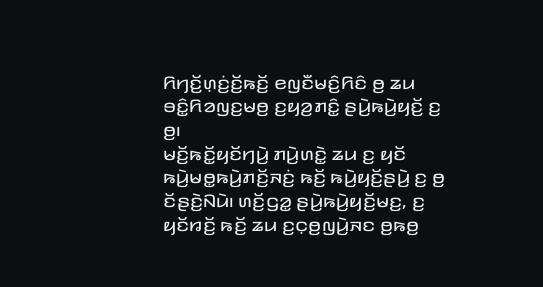ꤖꤚꤢꤩ꤬ꤛ꤫ꤢꤦ꤬ꤢꤩ꤬ꤒꤢꤩ꤬ ꤕꤜꤢꤪꤗꤢꤨ꤬ꤖꤢꤨ ꤥ꤬ ꤘꤣ ꤋꤢꤨ꤭ꤖꤤꤜꤢ꤬ꤗꤥ꤬ ꤢ꤬ꤟꤤ꤬ꤊꤢꤨ꤭ ꤔꤣꤧ꤬ꤒꤣꤧ꤬ꤟꤢꤩ꤬ ꤢ꤬ ꤥ꤬꤯
ꤗꤢꤩ꤬ꤒꤢꤩ꤭ꤟꤢꤩꤚꤣꤧ꤬ ꤊꤣꤧ꤬ꤛꤢꤧ꤭ ꤘꤣ ꤢ꤬ ꤟꤢꤩ ꤒꤣꤧ꤬ꤗꤥ꤭ꤒꤣꤧ꤬ꤊꤢꤩ꤬ꤏꤢꤦ꤬ ꤒꤢꤩ꤬ ꤒꤣꤧ꤬ꤟꤢꤩ꤬ꤔꤣꤧ꤬ ꤢ꤬ ꤥ꤬ ꤢꤩꤔꤢꤧ꤬ꤡꤣꤧ꤯ ꤛꤢꤩ꤬ꤞꤤ꤭ ꤔꤣꤧ꤬ꤒꤣꤧ꤬ꤟꤢꤩ꤬ꤗꤢ꤬, ꤢ꤬ ꤟꤢꤩꤙꤢꤩ꤬ ꤒꤢꤩ꤬ ꤘꤣ ꤢ꤬ꤍ꤫ꤥ꤬ꤜꤣꤧ꤬ꤏꤢ ꤥ꤬ꤒꤥ꤬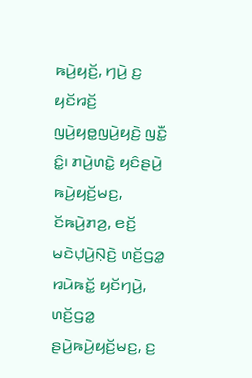ꤒꤣꤧ꤬ꤟꤢꤩ꤬, ꤚꤣꤧ꤬ ꤢ꤬ ꤟꤢꤩꤙꤢꤩ꤬ ꤜꤣꤧ꤬ꤟꤥ꤭ꤜꤣꤧ꤬ꤟꤢꤧ꤬ ꤜꤢꤪ꤭ ꤢꤨ꤭꤯ ꤊꤣꤧ꤬ꤛꤢꤧ꤭ ꤟꤢꤨꤔꤣꤧ꤬ ꤒꤣꤧ꤬ꤟꤢꤩ꤬ꤗꤢ꤬, ꤢꤩꤒꤣꤧ꤬ꤊꤤ꤬, ꤕꤢꤩ꤬ ꤗꤢꤧꤓ꤫ꤣꤧ꤬ꤡ꤫ꤢꤧ꤬ ꤛꤢꤩ꤬ꤞꤤ꤭ ꤙꤣꤧꤒꤢꤩ꤭ ꤟꤢꤩꤚꤣꤧ꤬, ꤛꤢꤩ꤬ꤞꤤ꤭ ꤔꤣꤧ꤬ꤒꤣꤧ꤬ꤟꤢꤩ꤬ꤗꤢ꤬, ꤢ꤬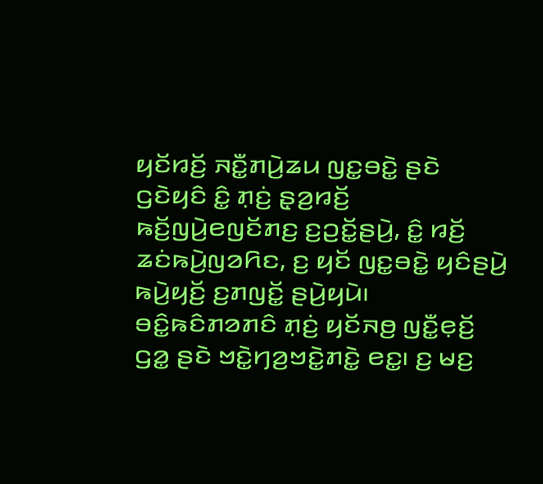ꤟꤢꤩꤙꤢꤩ꤬ ꤏꤢꤪ꤭ꤊꤣꤧ꤬ꤘꤣ ꤜꤢ꤭ꤋꤢꤧ꤭ ꤔꤢꤧ ꤞꤢꤧꤟꤢꤨ ꤢꤨ꤭ ꤊ꤫ꤢꤦ꤬ ꤔ꤫ꤤ꤬ꤙꤢꤩ꤬ ꤒꤢꤩ꤬ꤜꤣꤧ꤬ꤕꤜꤢꤩꤊꤢ꤬ ꤢ꤬ꤑꤢꤩ꤭ꤔꤣꤧ꤬, ꤢꤨ꤭ ꤙꤢꤩ꤬ ꤘꤢꤦꤒꤣꤧ꤬ꤜꤤꤖꤢ, ꤢ꤬ ꤟꤢꤩ ꤜꤢ꤭ꤋꤢꤧ꤭ ꤟꤢꤨꤔꤣꤧ꤬ ꤒꤣꤧ꤬ꤟꤢꤩ꤬ ꤢ꤬ꤊꤜꤢꤩ꤭ ꤔꤣꤧ꤬ꤟꤣꤧ꤯
ꤋꤢꤨ꤭ꤒꤢꤨꤊꤤꤊꤢꤨ ꤊ꤫ꤢꤦ꤬ ꤟꤢꤩꤏꤥ꤬ ꤜꤢꤪ꤭ꤕ꤫ꤢꤩ꤬ ꤞꤤ꤭ ꤔꤢꤧ ꤠꤢꤧ꤭ꤚꤤ꤬ꤠꤢꤧ꤭ꤊꤢꤧ꤭ ꤕꤢ꤭꤯ ꤢ꤬ ꤗꤢ꤬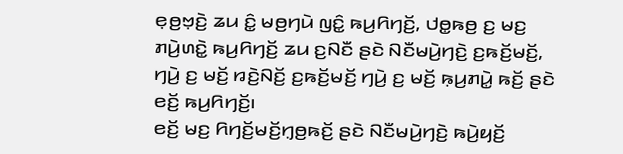ꤕ꤫ꤥ꤬ꤠ꤫ꤢꤧ꤬ ꤘꤣ ꤢꤨ꤭ ꤗꤥ꤬ꤚꤣꤧ ꤜꤢꤨ꤭ ꤒꤣ꤬ꤖꤚꤢꤩ꤬, ꤓꤥ꤭ꤒꤥ꤬ ꤢ꤬ ꤗꤢ꤬ ꤊꤣꤧ꤬ꤛꤢꤧ꤭ ꤒꤣ꤬ꤖꤚꤢꤩ꤬ ꤘꤣ ꤢ꤬ꤡꤢꤪ ꤔꤢꤧ ꤡꤢꤪꤗꤣꤧ꤬ꤚꤢꤧ꤬ ꤢ꤬ꤒꤢꤩ꤬ꤗꤢꤩ꤬, ꤚꤣꤧ꤬ ꤢ꤬ ꤗꤢꤩ꤬ ꤙꤢꤧ꤬ꤡꤢꤩ꤬ ꤢ꤬ꤒꤢꤩ꤬ꤗꤢꤩ꤬ ꤚꤣꤧ꤬ ꤢ꤬ ꤗꤢꤩ꤬ ꤒ꤫ꤣ꤬ꤊꤣꤧ꤭ ꤒꤢꤩ꤬ ꤔꤢꤧ ꤕꤢꤩ꤬ ꤒꤣ꤬ꤖꤚꤢꤩ꤬꤯
ꤕꤢꤩ꤬ ꤗꤢ꤬ ꤖꤚꤢꤩ꤬ꤗꤢꤩ꤬ꤚ꤫ꤥ꤬ꤒꤢꤩ꤬ ꤔꤢꤧ ꤡꤢꤪꤗꤣꤧ꤬ꤚꤢꤧ꤬ ꤒꤣꤧ꤬ꤟꤢꤩ꤬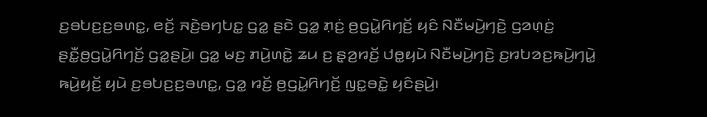ꤢ꤬ꤋꤝꤢ꤬ꤢ꤬ꤋꤛꤢ꤭, ꤕꤢꤩ꤬ ꤏꤢꤧ꤬ꤋꤚꤝꤢ꤭ ꤞꤤ꤭ ꤔꤢꤧ ꤞꤤ꤭ ꤊ꤫ꤢꤦ꤬ ꤥ꤬ꤞꤣꤧ꤭ꤖꤚꤢꤩ꤬ ꤟꤢꤨ ꤡꤢꤪꤗꤣꤧ꤬ꤚꤢꤧ꤬ ꤞꤤꤛ꤫ꤢꤦ꤬ ꤔꤢꤪ꤭ꤥ꤬ꤞꤣꤧ꤭ꤖꤚꤢꤩ꤬ ꤞꤤ꤭ꤔꤣꤧ꤬꤯ ꤞꤤ꤭ ꤗꤢ꤬ ꤊꤣꤧ꤬ꤛꤢꤧ꤭ ꤘꤣ ꤢ꤬ ꤔ꤫ꤤ꤬ꤙꤢꤩ꤬ ꤓꤥ꤭ꤟꤣꤧ ꤡꤢꤪꤗꤣꤧ꤬ꤚꤢꤧ꤬ ꤢ꤬ꤙꤝꤤꤢ꤬ꤒꤣꤧ꤬ꤚꤣꤧ꤭ ꤒꤣꤧ꤬ꤟꤢꤩ꤬ ꤟꤣꤧ ꤢ꤬ꤋꤝꤢ꤬ꤢ꤬ꤋꤛꤢ꤭, ꤞꤤ꤭ ꤙꤢꤩ꤬ ꤥ꤬ꤞꤣꤧ꤭ꤖꤚꤢꤩ꤬ ꤜꤢ꤭ꤋꤢꤧ꤭ ꤟꤢꤨꤔꤣꤧ꤬꤯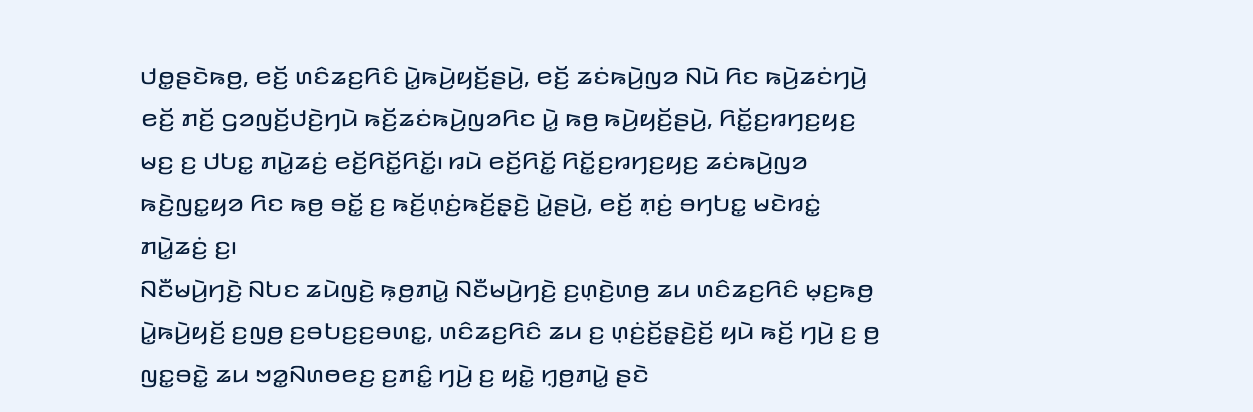ꤓꤥ꤭ꤔꤢꤧꤒꤥ꤬, ꤕꤢꤩ꤬ ꤛꤢꤨꤘꤢ꤬ꤖꤢꤨ ꤣꤧ꤭ꤒꤣꤧ꤬ꤟꤢꤩ꤬ꤔꤣꤧ꤬, ꤕꤢꤩ꤬ ꤘꤢꤦꤒꤣꤧ꤬ꤜꤤ ꤡꤣꤧ ꤖꤢ ꤒꤣꤧ꤬ꤘꤢꤦꤚꤣꤧ꤬ ꤕꤢꤩ꤬ ꤊꤢꤩ꤬ ꤞꤤꤜꤢꤩ꤬ꤓꤢꤧ꤬ꤚꤣꤧ ꤒꤢꤩ꤬ꤘꤢꤦꤒꤣꤧ꤬ꤜꤤꤖꤢ ꤣꤧ꤭ ꤒꤥ꤬ ꤒꤣꤧ꤬ꤟꤢꤩ꤬ꤔꤣꤧ꤬, ꤖꤢꤩ꤭ꤢ꤬ꤙꤚꤢ꤬ꤟꤢ꤬ ꤗꤢ꤬ ꤢ꤬ ꤓꤝꤢ꤭ ꤊꤣꤧ꤭ꤘꤢꤦ꤬ ꤕꤢꤩ꤬ꤖꤢꤩ꤭ꤖꤢꤩ꤭꤯ ꤙꤣꤧ ꤕꤢꤩ꤬ꤖꤢꤩ꤭ ꤖꤢꤩ꤭ꤢ꤬ꤙꤚꤢ꤬ꤟꤢ꤬ ꤘꤢꤦꤒꤣꤧ꤬ꤜꤤ ꤒꤢꤧ꤬ꤜꤢ꤭ꤟꤤ ꤖꤢ ꤒꤥ꤬ ꤋꤢꤩ꤭ ꤢ꤬ ꤒꤢꤩ꤬ꤛ꤫ꤢꤦ꤬ꤒꤢꤩ꤬ꤔ꤫ꤢꤧ꤬ ꤣꤧ꤭ꤔꤣꤧ꤬, ꤕꤢꤩ꤬ ꤊ꤫ꤢꤦ꤬ ꤋꤚꤝꤢ꤭ ꤗꤢꤧꤙꤢꤦ꤭ ꤊꤣꤧ꤭ꤘꤢꤦ꤬ ꤢ꤬꤯
ꤡꤢꤪꤗꤣꤧ꤬ꤚꤢꤧ꤬ ꤡꤝꤢ ꤘꤣꤧꤜꤢꤧ꤬ ꤒ꤫ꤥ꤬ꤊꤣꤧ꤭ ꤡꤢꤪꤗꤣꤧ꤬ꤚꤢꤧ꤬ ꤢ꤬ꤛ꤫ꤢꤧ꤬ꤛꤥ꤬ ꤘꤣ ꤛꤢꤨꤘꤢ꤬ꤖꤢꤨ ꤗ꤫ꤢ꤬ꤒꤥ꤬ ꤣꤧ꤭ꤒꤣꤧ꤬ꤟꤢꤩ꤬ ꤢ꤬ꤜꤥ꤬ ꤢ꤬ꤋꤝꤢ꤬ꤢ꤬ꤋꤛꤢ꤭, ꤛꤢꤨꤘꤢ꤬ꤖꤢꤨ ꤘꤣ ꤢ꤬ ꤛ꤫ꤢꤦ꤬ꤢꤩ꤬ꤔ꤫ꤢꤧ꤬ꤢꤩ꤬ ꤟꤣꤧ ꤒꤢꤩ꤬ ꤚꤣꤧ꤬ ꤢ꤬ ꤥ꤬ ꤜꤢ꤭ꤋꤢꤧ꤭ ꤘꤣ ꤠꤤ꤭ꤡꤛꤥꤕꤢ꤬ ꤢ꤬ꤊꤢꤨ꤭ ꤚꤣꤧ꤬ ꤢ꤬ ꤟꤢꤧ꤭ ꤚ꤫ꤥ꤬ꤊꤣꤧ꤭ ꤔꤢꤧ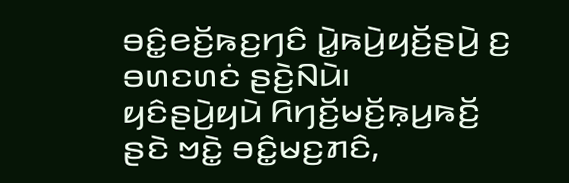ꤋꤢꤨ꤭ꤕꤢꤩ꤬ꤒꤢ꤬ꤚꤢꤨ ꤣꤧ꤭ꤒꤣꤧ꤬ꤟꤢꤩ꤬ꤔꤣꤧ꤬ ꤢ꤬ ꤋꤛꤢꤛꤢꤦ ꤔꤢꤧ꤬ꤡꤣꤧ꤯
ꤟꤢꤨꤔꤣꤧ꤬ꤟꤣꤧ ꤖꤚꤢꤩ꤬ꤗꤢꤩ꤬ꤒ꤫ꤣ꤬ꤒꤢꤩ꤬ ꤔꤢꤧ ꤠꤢꤧ꤭ ꤋꤢꤨ꤭ꤗꤢ꤬ꤊꤢꤨ,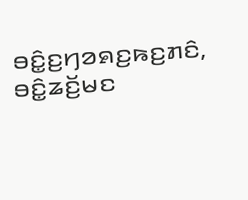ꤋꤢꤨ꤭ꤢ꤬ꤚꤤꤎꤢ꤬ꤒꤢ꤬ꤊꤢꤨ, ꤋꤢꤨ꤭ꤘꤢꤩ꤬ꤗꤢ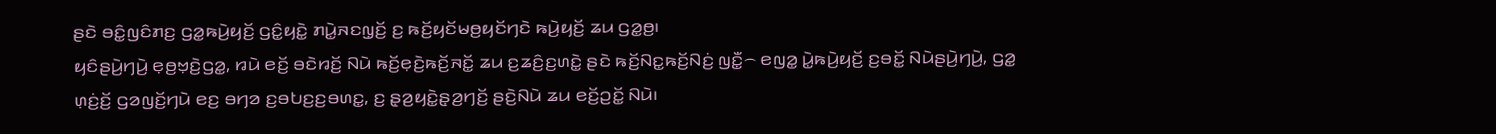ꤔꤢꤧ ꤋꤢꤨ꤭ꤜꤢꤨꤊꤢ꤬ ꤞꤤ꤭ꤒꤣꤧ꤬ꤟꤢꤩ꤬ ꤞꤢꤨ꤭ꤟꤢꤧ꤭ ꤊꤣꤧ꤭ꤏꤢꤜ꤫ꤢꤩ꤬ ꤢ꤬ ꤒꤢꤩ꤬ꤟꤢꤩꤗꤥ꤬ꤟꤢꤩꤚꤢꤧ ꤒꤣꤧ꤬ꤟꤢꤩ꤬ ꤘꤣ ꤞꤤ꤭ꤥ꤬꤯
ꤟꤢꤨꤔꤣꤧ꤬ꤚꤣꤧ꤬ ꤕ꤫ꤥ꤬ꤠ꤫ꤢꤧ꤬ꤞꤤ꤭, ꤙꤣꤧ ꤕꤢꤩ꤬ ꤋꤢꤧꤙꤢꤩ꤬ ꤡꤣꤧ ꤒꤢꤩ꤬ꤕ꤫ꤢꤧ꤬ꤒꤢꤩ꤬ꤏꤢꤩ꤭ ꤘꤣ ꤢ꤬ꤘꤢꤨ꤬ꤢ꤬ꤛꤢꤧ꤭ ꤔꤢꤧ ꤒꤢꤩ꤬ꤡꤢ꤭ꤒꤢꤩ꤬ꤡꤢꤦ꤬ ꤜꤢꤪ꤭꤮ ꤕꤜꤤ꤭ ꤣꤧ꤭ꤒꤣꤧ꤬ꤟꤢꤩ꤬ ꤢ꤬ꤋꤢꤩ꤭ ꤡꤣꤧꤔꤣꤧ꤬ꤚꤣꤧ꤬, ꤞꤤ꤭ ꤛ꤫ꤢꤦ꤬ꤢꤩ꤬ ꤞꤤꤜꤢꤩ꤬ꤚꤣꤧ ꤕꤢ꤬ ꤋꤚꤤ ꤢ꤬ꤋꤝꤢ꤬ꤢ꤬ꤋꤛꤢ꤭, ꤢ꤬ ꤔ꤫ꤤ꤬ꤟꤢꤧ꤭ꤔ꤫ꤤ꤬ꤚꤢꤩ꤬ ꤔꤢꤧ꤬ꤡꤣꤧ ꤘꤣ ꤕꤢꤩ꤬ꤑꤢꤩ꤭ ꤡꤣꤧ꤯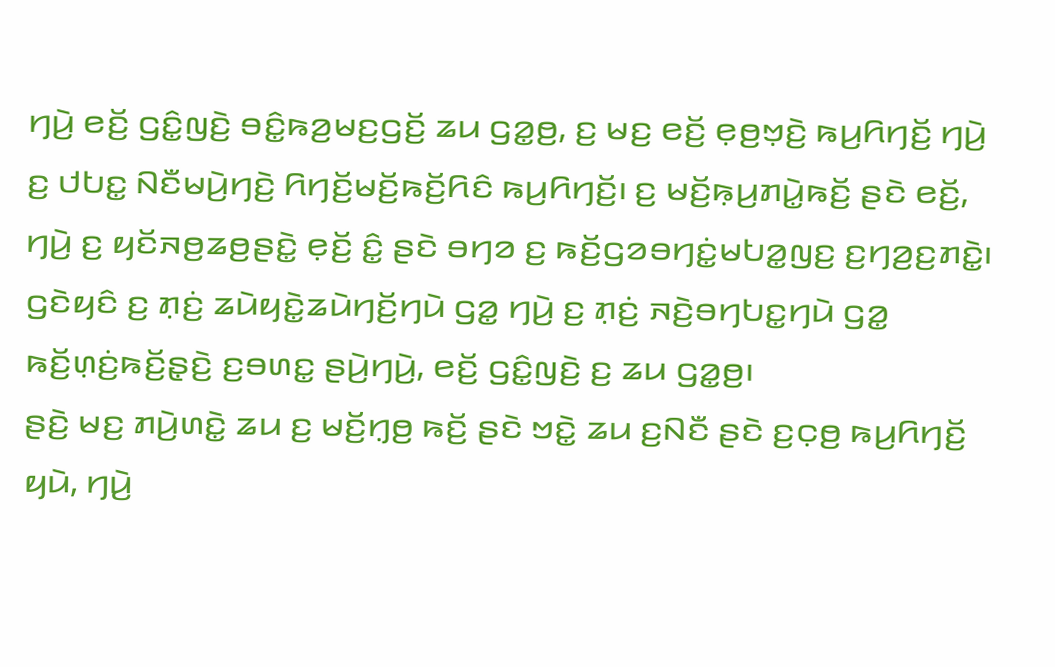ꤚꤣꤧ꤬ ꤕꤢꤩ꤬ ꤞꤢꤨ꤭ꤜꤢꤧ꤬ ꤋꤢꤨ꤭ꤒꤤ꤬ꤗꤢ꤬ꤞꤢꤩ꤬ ꤘꤣ ꤞꤤ꤭ꤥ꤬, ꤢ꤬ ꤗꤢ꤬ ꤕꤢꤩ꤬ ꤕ꤫ꤥ꤬ꤠ꤫ꤢꤧ꤬ ꤒꤣ꤬ꤖꤚꤢꤩ꤬ ꤚꤣꤧ꤬ ꤢ꤬ ꤓꤝꤢ꤭ ꤡꤢꤪꤗꤣꤧ꤬ꤚꤢꤧ꤬ ꤖꤚꤢꤩ꤬ꤗꤢꤩ꤬ꤒꤢꤩ꤬ꤖꤢꤨ ꤒꤣ꤬ꤖꤚꤢꤩ꤬꤯ ꤢ꤬ ꤗꤢꤩ꤬ꤒ꤫ꤣ꤬ꤊꤣꤧ꤭ꤒꤢꤩ꤬ ꤔꤢꤧ ꤕꤢꤩ꤬, ꤚꤣꤧ꤬ ꤢ꤬ ꤟꤢꤩꤏꤥ꤬ꤘꤥ꤬ꤔꤢꤧ꤭ ꤕ꤫ꤢꤩ꤬ ꤢꤨ꤭ ꤔꤢꤧ ꤋꤚꤤ ꤢ꤬ ꤒꤢꤩ꤬ꤞꤤꤋꤚꤢꤦ꤭ꤗꤝꤤ꤭ꤜꤢ꤬ ꤢ꤬ꤚꤤ꤬ꤢ꤬ꤊꤢꤧ꤭꤯ ꤞꤢꤧꤟꤢꤨ ꤢ꤬ ꤊ꤫ꤢꤦ꤬ ꤘꤣꤧꤟꤢꤧ꤭ꤘꤣꤧꤚꤢꤩ꤬ꤚꤣꤧ ꤞꤤ꤭ ꤚꤣꤧ꤬ ꤢ꤬ ꤊ꤫ꤢꤦ꤬ ꤏꤢꤧ꤬ꤋꤚꤝꤢ꤭ꤚꤣꤧ ꤞꤤ꤭ ꤒꤢꤩ꤬ꤛ꤫ꤢꤦ꤬ꤒꤢꤩ꤬ꤔ꤫ꤢꤧ꤬ ꤢ꤬ꤋꤛꤢ꤭ ꤔꤣꤧ꤬ꤚꤣꤧ꤬, ꤕꤢꤩ꤬ ꤞꤢꤨ꤭ꤜꤢꤧ꤬ ꤢ꤬ ꤘꤣ ꤞꤤ꤭ꤥ꤬꤯
ꤔꤢꤧ꤬ ꤗꤢ꤬ ꤊꤣꤧ꤬ꤛꤢꤧ꤭ ꤘꤣ ꤢ꤬ ꤗꤢꤩ꤬ꤚ꤫ꤥ꤬ ꤒꤢꤩ꤬ ꤔꤢꤧ ꤠꤢꤧ꤭ ꤘꤣ ꤢ꤬ꤡꤢꤪ ꤔꤢꤧ ꤢ꤬ꤍ꤫ꤥ꤬ ꤒꤣ꤬ꤖꤚꤢꤩ꤬ ꤟꤣꤧ, ꤚꤣꤧ꤬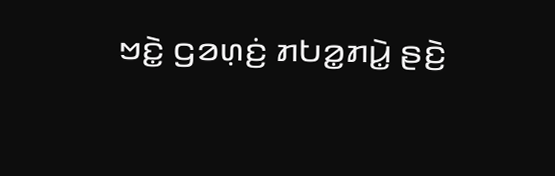ꤠꤢꤧ꤭ ꤞꤤꤛ꤫ꤢꤦ꤬ ꤊꤝꤤ꤭ꤊꤣꤧ꤭ ꤔꤢꤧ꤬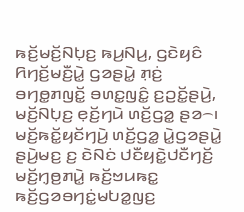ꤒꤢꤩ꤬ꤗꤢꤩ꤬ꤡꤝ꤫ꤢ꤬ ꤒꤣ꤬ꤡꤣ꤬, ꤞꤢꤧꤟꤢꤨ ꤖꤚꤢꤩ꤬ꤗꤢꤪ꤬ꤣꤧ꤭ ꤞꤤꤔꤣꤧ꤭ ꤊ꤫ꤢꤦ꤬ ꤋꤚꤥ꤭ꤊꤜꤢꤩ꤭ ꤋꤛꤢ꤭ꤜꤢꤨ꤭ ꤢ꤬ꤑꤢꤩ꤭ꤔꤣꤧ꤬, ꤗꤢꤩ꤬ꤡꤝ꤫ꤢ꤬ ꤕ꤫ꤢꤩ꤬ꤚꤣꤧ ꤛꤢꤩ꤬ꤞꤤ꤭ ꤔꤤ꤮꤯ ꤗꤢꤩ꤬ꤒꤢꤩ꤭ꤟꤢꤩꤚꤣꤧ꤬ ꤛꤢꤩ꤬ꤞꤤ꤭ ꤣꤧ꤭ꤞꤤꤔꤣꤧ꤭ ꤔꤣꤧ꤬ꤗꤢ꤬ ꤢ꤬ ꤢꤧꤡꤢꤦ ꤓꤢꤪꤟꤢꤧ꤭ꤓꤢꤪꤚꤢꤩ꤬ ꤗꤢꤩ꤬ꤚ꤫ꤥ꤬ꤊꤣꤧ꤭ ꤒꤢꤩ꤬ꤠꤣꤒꤢ꤭ ꤒꤢꤩ꤬ꤞꤤꤋꤚꤢꤦ꤭ꤗꤝꤤ꤭ꤜꤢ꤬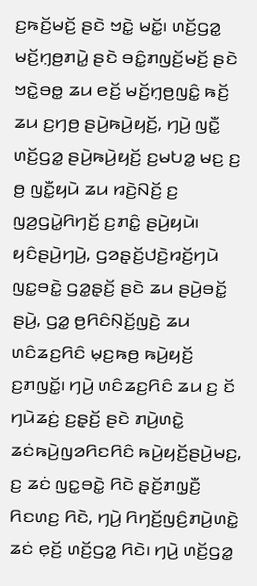ꤢ꤬ꤒꤢꤩ꤬ꤗꤢꤩ꤬ ꤔꤢꤧ ꤠꤢꤧ꤭ ꤗꤢꤩ꤭꤯ ꤛꤢꤩ꤬ꤞꤤ꤭ ꤗꤢꤩ꤬ꤚ꤫ꤥ꤬ꤊꤣꤧ꤭ ꤔꤢꤧ ꤋꤢꤨ꤭ꤊꤜꤢꤩ꤬ꤗꤢꤩ꤬ ꤔꤢꤧ ꤠꤢꤧ꤭ꤋꤥ꤭ ꤘꤣ ꤕꤢꤩ꤬ ꤗꤢꤩ꤬ꤚ꤫ꤥ꤬ꤜꤢꤨ꤭ ꤒꤢꤩ꤬ ꤘꤣ ꤢ꤬ꤚꤥ꤬ ꤔꤣꤧ꤬ꤒꤣꤧ꤬ꤟꤢꤩ꤬, ꤚꤣꤧ꤬ ꤜꤢꤪ꤭ ꤛꤢꤩ꤬ꤞꤤ꤭ ꤔꤣꤧ꤬ꤒꤣꤧ꤬ꤟꤢꤩ꤬ ꤢ꤬ꤗꤝꤤ꤭ ꤗꤢ꤬ ꤢ꤬ ꤥ꤬ ꤜꤢꤪ꤭ꤟꤣꤧ ꤘꤣ ꤙꤢꤧ꤬ꤡꤢꤩ꤬ ꤢ꤬ ꤜꤤ꤬ꤞꤣꤧ꤭ꤖꤚꤢꤩ꤬ ꤢ꤬ꤊꤢꤨ꤭ ꤔꤣꤧ꤬ꤟꤣꤧ꤯
ꤟꤢꤨꤔꤣꤧ꤬ꤚꤣꤧ꤬, ꤞꤤꤔ꤫ꤢꤩ꤬ꤓꤢꤧ꤬ꤙꤢꤩ꤬ꤚꤣꤧ ꤜꤢ꤭ꤋꤢꤧ꤭ ꤞꤤ꤭ꤔ꤫ꤢꤩ꤬ ꤔꤢꤧ ꤘꤣ ꤔꤣꤧ꤬ꤋꤢꤩ꤭ ꤔꤣꤧ꤬, ꤞꤤ꤭ ꤥ꤬ꤖꤢꤨꤡ꤫ꤢꤩ꤬ꤜꤢꤧ꤬ ꤘꤣ ꤛꤢꤨꤘꤢ꤬ꤖꤢꤨ ꤗ꤫ꤢ꤬ꤒꤥ꤬ ꤒꤣꤧ꤬ꤟꤢꤩ꤬ ꤢ꤬ꤊꤜꤢꤩ꤭꤯ ꤚꤣꤧ꤬ ꤛꤢꤨꤘꤢ꤬ꤖꤢꤨ ꤘꤣ ꤢ꤬ ꤢꤩ ꤚꤣꤧꤘꤢꤦ꤬ ꤢ꤬ꤔ꤫ꤢꤩ꤬ ꤔꤢꤧ ꤊꤣꤧ꤬ꤛꤢꤧ꤭ ꤘꤢꤦꤒꤣꤧ꤬ꤜꤤꤖꤢꤖꤢꤨ ꤒꤣꤧ꤬ꤟꤢꤩ꤬ꤔꤣꤧ꤬ꤗꤢ꤬, ꤢ꤬ ꤘꤢꤦ ꤜꤢ꤭ꤋꤢꤧ꤭ ꤖꤢꤧ ꤔ꤫ꤢꤩ꤬ꤊꤜ꤫ꤢꤪ꤬ ꤖꤢꤛꤢ꤬ ꤖꤢꤧ, ꤚꤣꤧ꤬ ꤖꤚꤢꤩ꤬ꤜꤢꤨ꤬ꤊꤣꤧ꤬ꤛꤢꤧ꤭ ꤘꤢꤦ ꤕ꤫ꤢꤩ꤬ ꤛꤢꤩ꤬ꤞꤤ꤭ ꤖꤢꤧ꤯ ꤚꤣꤧ꤬ ꤛꤢꤩ꤬ꤞꤤ꤭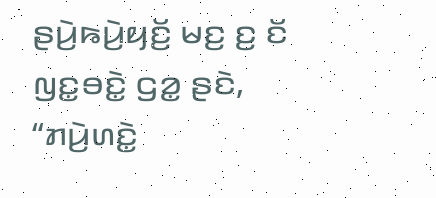ꤔꤣꤧ꤬ꤒꤣꤧ꤬ꤟꤢꤩ꤬ ꤗꤢ꤬ ꤢ꤬ ꤢꤩ ꤜꤢ꤭ꤋꤢꤧ꤭ ꤞꤤ꤭ ꤔꤢꤧ, “ꤊꤣꤧ꤬ꤛꤢꤧ꤭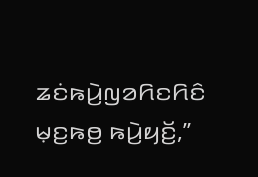ꤘꤢꤦꤒꤣꤧ꤬ꤜꤤꤖꤢꤖꤢꤨ ꤗ꤫ꤢ꤬ꤒꤥ꤬ ꤒꤣꤧ꤬ꤟꤢꤩ꤬,”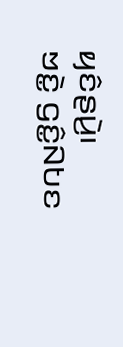ꤟꤢꤨꤔꤣꤧ꤬꤯
ꤠꤢꤧ꤭ ꤞꤢꤨ꤭ꤡꤝꤢ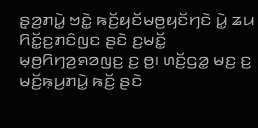ꤔ꤫ꤤ꤬ꤊꤣꤧ꤭ ꤠꤢꤧ꤭ ꤒꤢꤩ꤬ꤟꤢꤩꤗꤥ꤬ꤟꤢꤩꤚꤢꤧ ꤣꤧ꤭ ꤘꤣ ꤖꤢꤩ꤭ꤢ꤬ꤊꤢꤨꤜꤢ ꤔꤢꤧ ꤢ꤬ꤗꤢꤩ꤭ ꤗ꤫ꤥ꤬ꤖꤚꤤ꤬ꤎꤤꤜꤢ꤬ ꤢ꤬ ꤥ꤬꤯ ꤛꤢꤩ꤬ꤞꤤ꤭ ꤗꤢ꤬ ꤢ꤬ ꤗꤢꤩ꤬ꤒ꤫ꤣ꤬ꤊꤣꤧ꤭ ꤒꤢꤩ꤬ ꤔꤢꤧ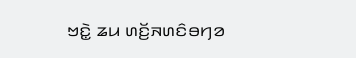ꤠꤢꤧ꤭ ꤘꤣ ꤛꤢꤩ꤬ꤏꤛꤢꤨꤋꤚꤤ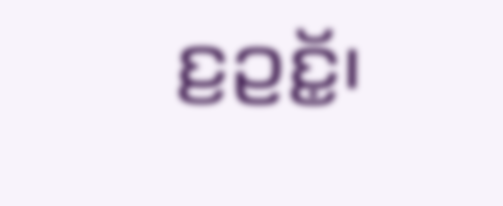ꤢ꤬ꤑꤢꤩ꤭꤯